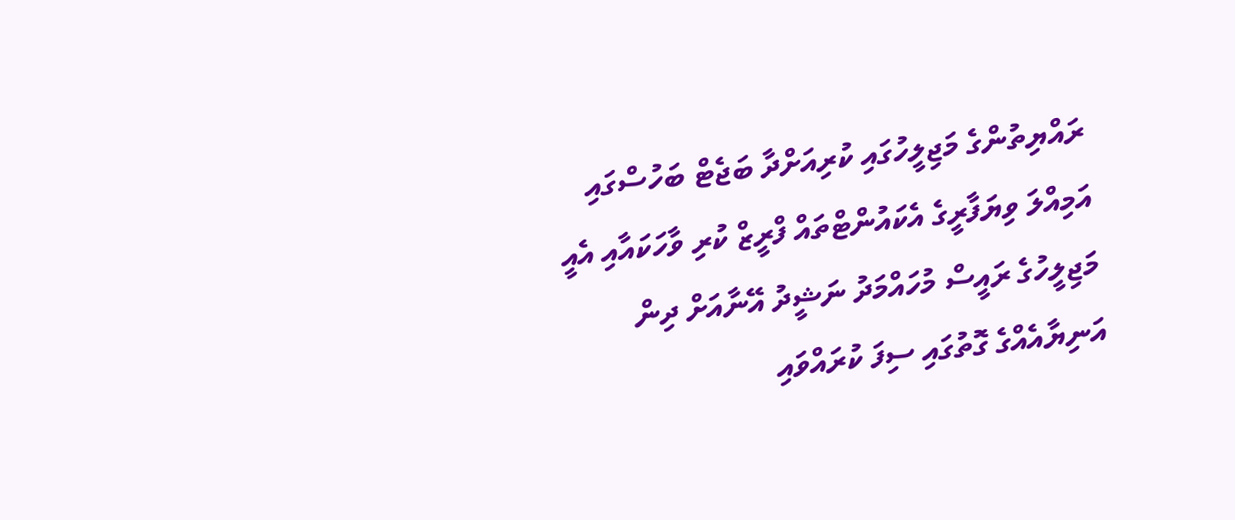ރައްޔިތުންގެ މަޖިލީހުގައި ކުރިއަށްދާ ބަޖެޓް ބަހުސްގައި އަމިއްލަ ވިޔަފާރީގެ އެކައުންޓްތައް ފްރީޒް ކުރި ވާހަކައާއި އެއީ މަޖިލީހުގެ ރައީސް މުހައްމަދު ނަޝީދު އޭނާއަށް ދިން އަނިޔާއެއްގެ ގޮތުގައި ސިފަ ކުރައްވައި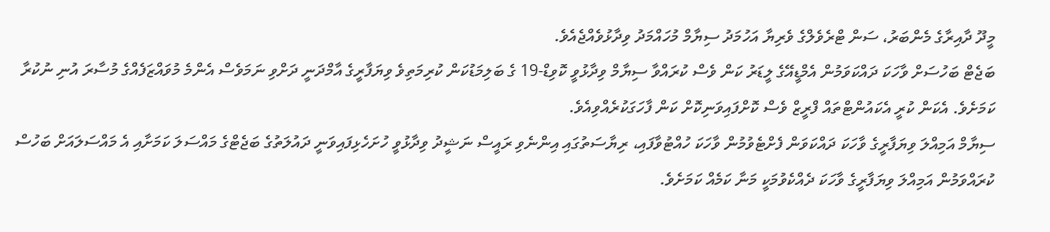މީދޫ ދާއިރާގެ މެންބަރު، ސަން ޓްރެވެލްގެ ވެރިޔާ އަހުމަދު ސިޔާމް މުހައްމަދު ވިދާޅުވެއްޖެއެވެ.
ބަޖެޓް ބަހުސަށް ވާހަކަ ދައްކަވަމުން އެމްޑީއޭގެ ލީޑަރު ކަން ވެސް ކުރައްވާ ސިޔާމް ވިދާޅުވީ ކޮވިޑް-19 ގެ ބަލިމަޑުކަން ކުރިމަތިވެ ވިޔަފާރީގެ އާމްދަނީ ދަށްވި ނަމަވެސް އެންމެ މުވައްޒަފެއްގެ މުސާރަ އުނި ނުކުރާ ކަމަށެވެ. އެކަން ކުރީ އެކައުންޓްތައް ފްރީޒް ވެސް ކޮށްފައިވަނިކޮށް ކަން ފާހަގަކުރެއްވިއެވެ.
ސިޔާމް އަމިއްލަ ވިޔަފާރީގެ ވާހަކަ ދައްކަވަން ފެށްޓެވުމުން ވާހަކަ ހުއްޓުވާފައި، ރިޔާސަތުގައި އިންނެވި ރައީސް ނަޝީދު ވިދާޅުވީ ހުށަހެޅިފައިވަނީ ދައުލަތުގެ ބަޖެޓްގެ މައްސަލަ ކަމަށާއި އެ މައްސަލައަށް ބަހުސް ކުރައްވަމުން އަމިއްލަ ވިޔަފާރީގެ ވާހަކަ ދެއްކެވުމަކީ މަނާ ކަމެއް ކަމަށެވެ.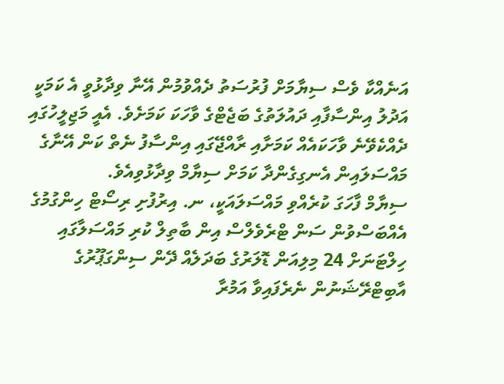އަނެއްކާ ވެސް ސިޔާމަށް ފުރުސަތު ދެއްވުމުން އޭނާ ވިދާޅުވީ އެ ކަމަކީ އަދުލު އިންސާފާއި ދައުލަތުގެ ބަޖެޓްގެ ވާހަކަ ކަމަށެވެ. އެއީ މަޖިލީހުގައި ދެއްކެވޭނެ ވާހަކައެއް ކަމަށާއި ރާއްޖޭގައި އިންސާފު ނެތް ކަން އޭނާގެ މައްސަލައިން އެނގިގެންދާ ކަމަށް ސިޔާމް ވިދާޅުވިއެވެ.
ސިޔާމް ފާހަގަ ކުރެއްވި މައްސަލައަކީ، ނ. އިރުފުށި ރިސޯޓް ހިންގުމުގެ އެއްބަސްވުން ސަން ޓްރެވެލްސް އިން ބާތިލް ކުރި މައްސަލާގައި ހިލްޓަނަށް 24 މިލިއަން ޑޮލަރުގެ ބަދަލެއް ދޭން ސިންގަޕޫރުގެ އާބިޓްރޭޝަނުން ނެރެފައިވާ އަމުރާ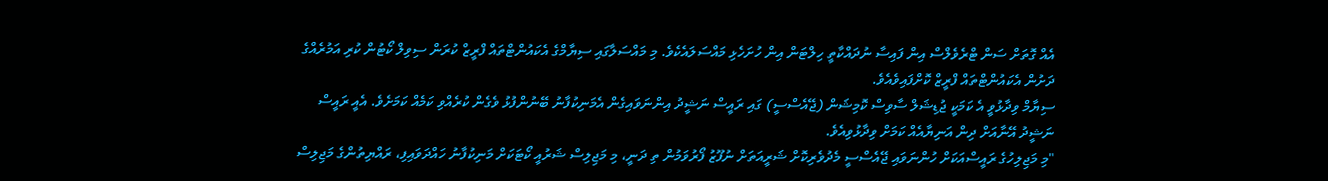އެއް ގޮތަށް ސަން ޓްރެވެލްސް އިން ފައިސާ ނުދައްކާތީ ހިލްޓަން އިން ހުށަހެޅި މައްސަލައެކެވެ. މި މައްސަލާގައި ސިޔާމްގެ އެކައުންޓްތައް ފްރީޒް ކުރަން ސިވިލް ކޯޓުން ކުރި އަމުރެއްގެ ދަށުން އެކައުންޓްތައް ފްރީޒް ކޮށްފައިވެއެވެ.
ސިޔާމް ވިދާޅުވީ އެ ކަމަކީ ޖުޑިޝަލް ސާވިސް ކޮމިޝަން (ޖޭއެސްސީ) ގައި ރައީސް ނަޝީދު އިންނަވައިގެން އެމަނިކުފާނު ބޭނުންފުޅު ވެގެން ކުރެއްވި ކަމެއް ކަމަށެވެ. އެއީ ރައީސް ނަޝީދު އޭނާއަށް ދިން އަނިޔާއެއް ކަމަށް ވިދާޅުވިއެވެ.
"މި މަޖިލިހުގެ ރައީސްއަކަށް ހުންނަވައި ޖޭއެސްސީ މެދުވެރިކޮށް ޝަރީއަތަށް ނުފޫޒު ފޯރުވަމުން ތި ދަނީ، މި މަޖިލިސް ޝަރުއީ ކޯޓަކަށް މަނިކުފާނު ހައްދަވައިފި، ރައްޔިތުންގެ މަޖިލިސް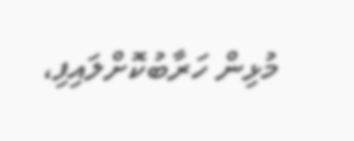މުޅިން ހަރާބުކޮށްލައިފި،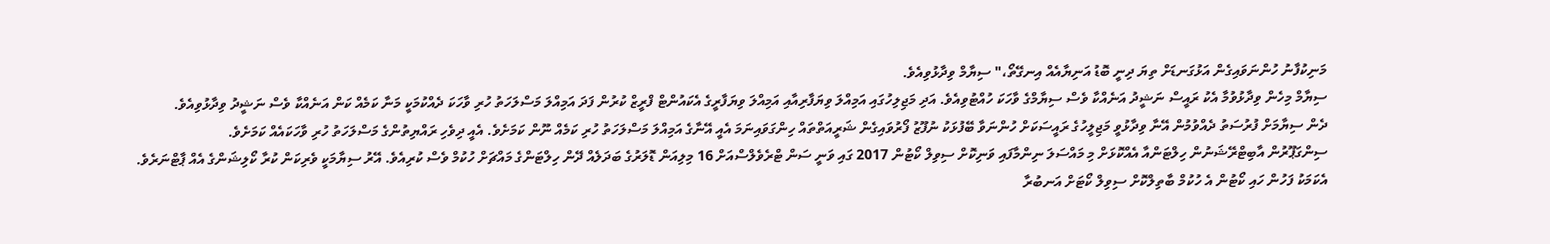މަނިކުފާނު ހުންނަވައިގެން އަޅުގަނޑަށް ތިޔަ ދިނީ ބޮޑު އަނިޔާއެއް އިނގޭތޯ،" ސިޔާމް ވިދާޅުވިއެވެ.
ސިޔާމް މިހެން ވިދާޅުވުމާ އެކު ރައީސް ނަޝީދު އަނެއްކާ ވެސް ސިޔާމްގެ ވާހަކަ ހުއްޓުވިއެވެ. އަދި މަޖިލިހުގައި އަމިއްލަ ވިޔަފާރިއާއި އަމިއްލަ ވިޔަފާރީގެ އެކައުންޓް ފްރީޒް ކުރުން ފަދަ އަމިއްލަ މަސްލަހަތު ހުރި ވާހަކަ ދެއްކުމަކީ މަނާ ކަމެއް ކަން އަނެއްކާ ވެސް ނަޝީދު ވިދާޅުވިއެވެ.
ދެން ސިޔާމަށް ފުރުސަތު ދެއްވުމުން އޭނާ ވިދާޅުވީ މަޖިލީހުގެ ރައީސަކަށް ހުންނަވާ ބޭފުޅަކު ނުފޫޒު ފޯރުވައިގެން ޝަރީއަތްތައް ހިންގަވައިނަމަ އެއީ އޭނާގެ އަމިއްލަ މަސްލަހަތު ހުރި ކަމެއް ނޫން ކަމަށެވެ. އެއީ ދިވެހި ރައްޔިތުންގެ މަސްލަހަތު ހުރި ވާހަކައެއް ކަމަށެވެ.
ސިންގަޕޫރުން އާބިޓްރޭޝަނުން ހިލްޓަންއާ އެއްކޮޅަށް މި މައްސަލަ ނިންމާފައި ވަނިކޮށް ސިވިލް ކޯޓުން 2017 ގައި ވަނީ ސަން ޓްރެވެލްސްއަށް 16 މިލިއަން ޑޮލަރުގެ ބަދަލެއް ދޭން ހިލްޓަންގެ މައްޗަށް ހުކުމް ވެސް ކުރިއެވެ. އޭރު ސިޔާމަކީ ވެރިކަން ކުރާ ކޯލިޝަންގެ އެއް ޕާޓްނަރެވެ.
އެކަމަކު ފަހުން ހައި ކޯޓުން އެ ހުކުމް ބާތިލްކޮށް ސިވިލް ކޯޓަށް އަނބުރާ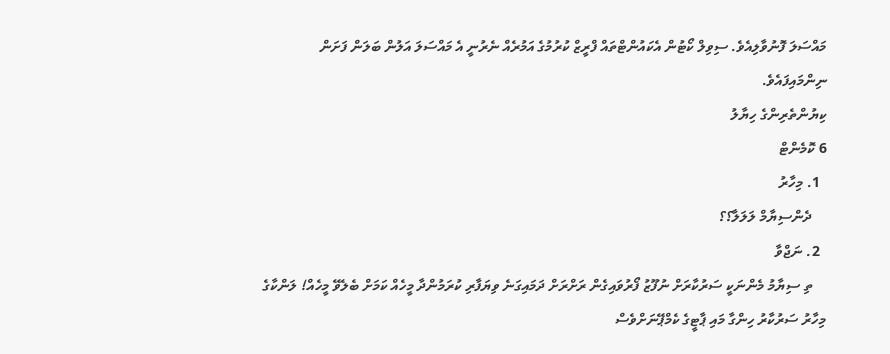މައްސަލަ ފޮނުވާލިއެވެ. ސިވިލް ކޯޓުން އެކައުންޓްތައް ފްރީޒް ކުރުމުގެ އަމުރެއް ނެރުނީ އެ މައްސަލަ އަލުން ބަލަން ފަށަން ނިންމައިފައެވެ.
ކިޔުންތެރިންގެ ހިޔާލު
6 ކޮމެންޓް
  1. މިހާރު
    ދެންސިޔާމް ލަލަލާ؟؟
  2. ނަޖްވާ
    ތި ސިޔާމު މެންނަކީ ސަރުކާރަށް ނުފޫޒު ފޯރުވައިގެން ރަށްރަށް ދަމައިގަނެ ވިޔަފާރި ކުރަމުންދާ މީހެއް ކަމަށް ބެލެވޭ މީހެއް! ލަންކާގެ މިހާރު ސަރުކާރު ހިންގާ މައި ޕާޓީގެ ކެމްޕޭނަށްވެސް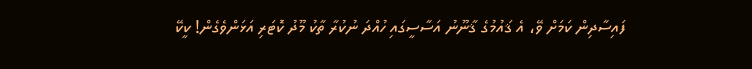ފައިސާދިން ކަމަށް ވޭ، އެ ޤައުމުގެ ޤާނޫނު އަސާސީގައި ހުއްދަ ނުކުރާ ތާކު މޫދު ކޮޓަރި އަޅަންވެގެން! ކީކޭ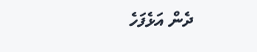ދެން އަޅެފަހެ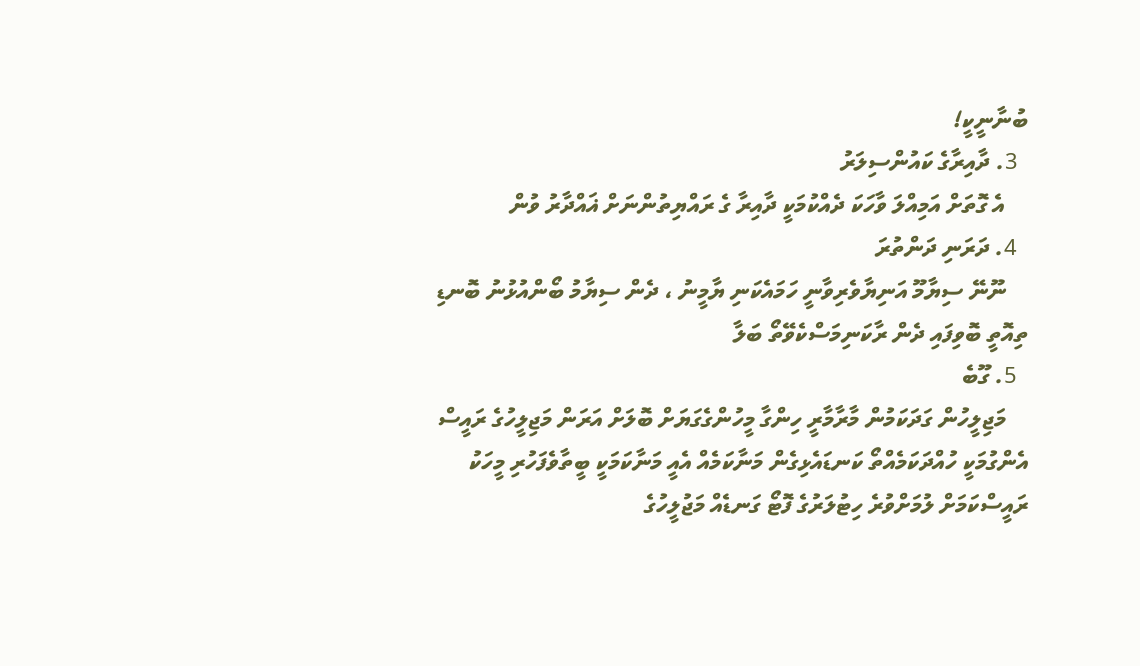ބުނާނީކީ!
  3. ދާއިރާގެ ކައުންސިލަރު
    އެ ގޮތަށް އަމިއްލަ ވާހަކަ ދެއްކުމަކީ ދާއިރާ ގެ ރައްޔިތުންނަށް ޣައްދާރު ވުން
  4. ދަރަނި ދަންތުރަ
    ނޫނޭ ސިޔާމޫ އަނިޔާވެރިވާނީ ހަމައެކަނި ޔާމީނު ، ދެން ސިޔާމު ބޯންއުޅުނު ބޮނޑި ތިއޮތީ ބޮވިފައި ދެން ރާކަނިމަސްކެވޭތޯ ބަލާ
  5. ގޫބެ
    މަޖިލީހުން ގަދަކަމުން މާރާމާރީ ހިންގާ މީހުންގެގަޔަށް ބޮލަށް އަރަން މަޖިލީހުގެ ރައީސް އެންގުމަކީ ހުއްދަކަމެއްތޯ ކަނޑައެޅިގެން މަނާކަމެއް އެއީ މަނާކަމަކީ ބީތާވެފަހުރި މީހަކު ރައީސްކަމަށް ލުމަށްވުރެ ހިޓުލަރުގެ ފޮޓޯ ގަނޑެއް މަޖުލީހުގެ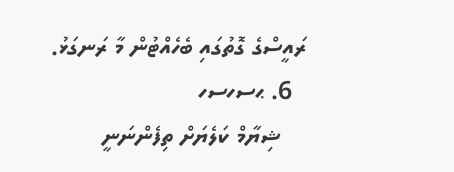ރައީސްގެ ގޮތުގައި ބެހެއްޓުން މާ ރަނގަޅު.
  6. ޙސހސހ
    ޝިޔާމް ކަލެޔަށް ތިފެންނަނީ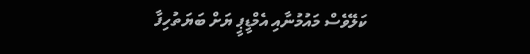ކަލޭވެސް މައުމުނާއި އެމްޑީޕީ ޔަށް ބަޔަތުހިފާ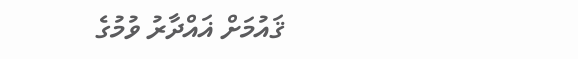ޤައުމަށް ޣައްދާރު ވުމުގެ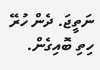ނަތީޖަ. ދެން ހުރޭ ހިތި ބޮއިގެން.